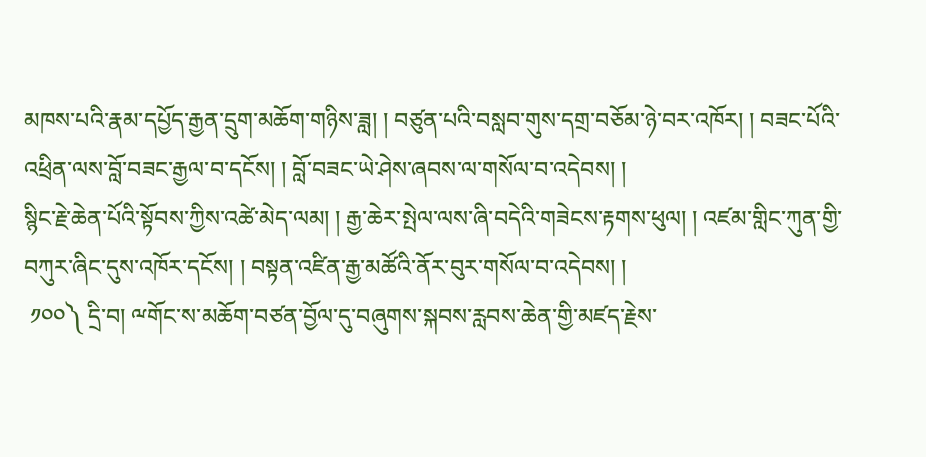མཁས་པའི་རྣམ་དཔྱོད་རྒྱན་དྲུག་མཆོག་གཉིས་ཟླ། ། བཙུན་པའི་བསླབ་གུས་དགྲ་བཅོམ་ཉེ་བར་འཁོར། ། བཟང་པོའི་འཕྲིན་ལས་བློ་བཟང་རྒྱལ་བ་དངོས། ། བློ་བཟང་ཡེ་ཤེས་ཞབས་ལ་གསོལ་བ་འདེབས། །
སྙིང་རྗེ་ཆེན་པོའི་སྟོབས་ཀྱིས་འཚེ་མེད་ལམ། ། རྒྱ་ཆེར་སྤེལ་ལས་ཞི་བདེའི་གཟེངས་རྟགས་ཕུལ། ། འཛམ་གླིང་ཀུན་གྱི་བཀུར་ཞིང་དུས་འཁོར་དངོས། ། བསྟན་འཛིན་རྒྱ་མཚོའི་ནོར་བུར་གསོལ་བ་འདེབས། །
 ༡༠༠༽ དྲི་བ། ྋགོང་ས་མཆོག་བཙན་བྱོལ་དུ་བཞུགས་སྐབས་རླབས་ཆེན་གྱི་མཛད་རྗེས་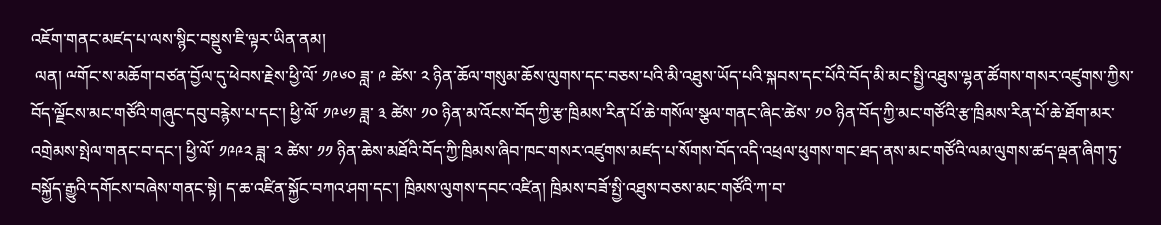འཇོག་གནང་མཛད་པ་ལས་སྙིང་བསྡུས་ཇི་ལྟར་ཡིན་ནམ།
 ལན། ྋགོང་ས་མཆོག་བཙན་བྱོལ་དུ་ཕེབས་རྗེས་ཕྱི་ལོ་ ༡༩༦༠ ཟླ་ ༩ ཚེས་ ༢ ཉིན་ཆོལ་གསུམ་ཆོས་ལུགས་དང་བཅས་པའི་མི་འཐུས་ཡོད་པའི་སྐབས་དང་པོའི་བོད་མི་མང་སྤྱི་འཐུས་ལྷན་ཚོགས་གསར་འཛུགས་ཀྱིས་བོད་ལྗོངས་མང་གཙོའི་གཞུང་དབུ་བརྙེས་པ་དང་། ཕྱི་ལོ་ ༡༩༦༡ ཟླ་ ༣ ཚེས་ ༡༠ ཉིན་མ་འོངས་བོད་ཀྱི་རྩ་ཁྲིམས་རིན་པོ་ཆེ་གསོལ་སྩལ་གནང་ཞིང་ཚེས་ ༡༠ ཉིན་བོད་ཀྱི་མང་གཙོའི་རྩ་ཁྲིམས་རིན་པོ་ཆེ་ཐོག་མར་འགྲེམས་སྤེལ་གནང་བ་དང་། ཕྱི་ལོ་ ༡༩༩༢ ཟླ་ ༢ ཚེས་ ༡༡ ཉིན་ཆེས་མཐོའི་བོད་ཀྱི་ཁྲིམས་ཞིབ་ཁང་གསར་འཛུགས་མཛད་པ་སོགས་བོད་འདི་འཕྲལ་ཕུགས་གང་ཐད་ནས་མང་གཙོའི་ལམ་ལུགས་ཚད་ལྡན་ཞིག་ཏུ་བསྐྱོད་རྒྱུའི་དགོངས་བཞེས་གནང་སྟེ། ད་ཆ་འཛིན་སྐྱོང་བཀའ་ཤག་དང་། ཁྲིམས་ལུགས་དབང་འཛིན། ཁྲིམས་བཟོ་སྤྱི་འཐུས་བཅས་མང་གཙོའི་ཀ་བ་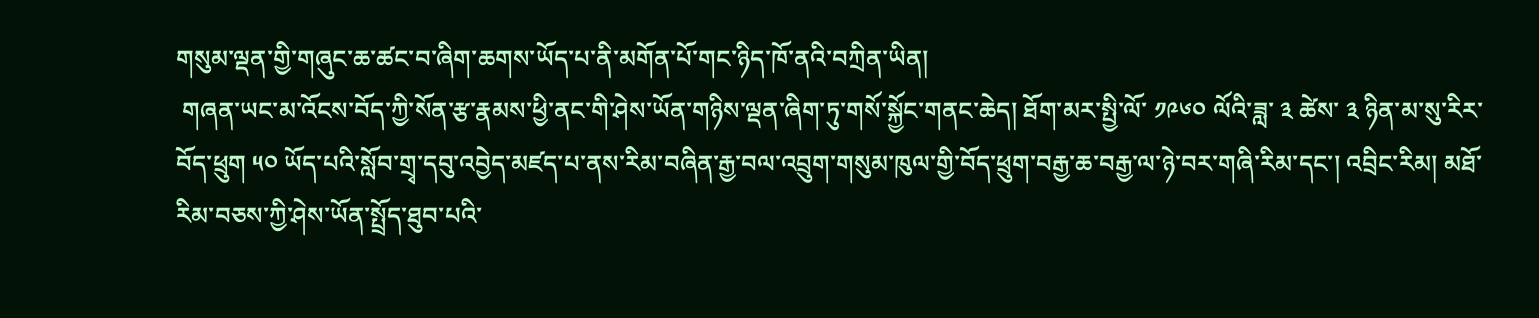གསུམ་ལྡན་གྱི་གཞུང་ཆ་ཚང་བ་ཞིག་ཆགས་ཡོད་པ་ནི་མགོན་པོ་གང་ཉིད་ཁོ་ནའི་བཀྲིན་ཡིན།
 གཞན་ཡང་མ་འོངས་བོད་ཀྱི་སོན་རྩ་རྣམས་ཕྱི་ནང་གི་ཤེས་ཡོན་གཉིས་ལྡན་ཞིག་ཏུ་གསོ་སྐྱོང་གནང་ཆེད། ཐོག་མར་སྤྱི་ལོ་ ༡༩༦༠ ལོའི་ཟླ་ ༣ ཚེས་ ༣ ཉིན་མ་སུ་རིར་བོད་ཕྲུག ༥༠ ཡོད་པའི་སློབ་གྲྭ་དབུ་འབྱེད་མཛད་པ་ནས་རིམ་བཞིན་རྒྱ་བལ་འབྲུག་གསུམ་ཁུལ་གྱི་བོད་ཕྲུག་བརྒྱ་ཆ་བརྒྱ་ལ་ཉེ་བར་གཞི་རིམ་དང་། འབྲིང་རིམ། མཐོ་རིམ་བཅས་ཀྱི་ཤེས་ཡོན་སྤྲོད་ཐུབ་པའི་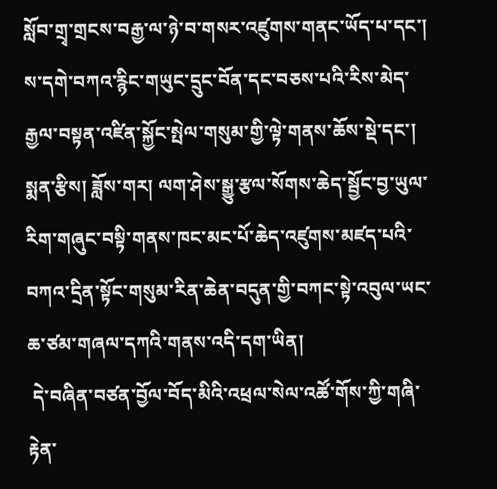སློབ་གྲྭ་གྲངས་བརྒྱ་ལ་ཉེ་བ་གསར་འཛུགས་གནང་ཡོད་པ་དང་། ས་དགེ་བཀའ་རྙིང་གཡུང་དྲུང་བོན་དང་བཅས་པའི་རིས་མེད་རྒྱལ་བསྟན་འཛིན་སྐྱོང་སྤེལ་གསུམ་གྱི་ལྟེ་གནས་ཆོས་སྡེ་དང་། སྨན་རྩིས། ཟློས་གར། ལག་ཤེས་སྒྱུ་རྩལ་སོགས་ཆེད་སྦྱོང་བྱ་ཡུལ་རིག་གཞུང་བསྟི་གནས་ཁང་མང་པོ་ཆེད་འཛུགས་མཛད་པའི་བཀའ་དྲིན་སྟོང་གསུམ་རིན་ཆེན་བདུན་གྱི་བཀང་སྟེ་འབུལ་ཡང་ཆ་ཙམ་གཞལ་དཀའི་གནས་འདི་དག་ཡིན།
 དེ་བཞིན་བཙན་བྱོལ་བོད་མིའི་འཕྲལ་སེལ་འཚོ་གོས་ཀྱི་གཞི་རྟེན་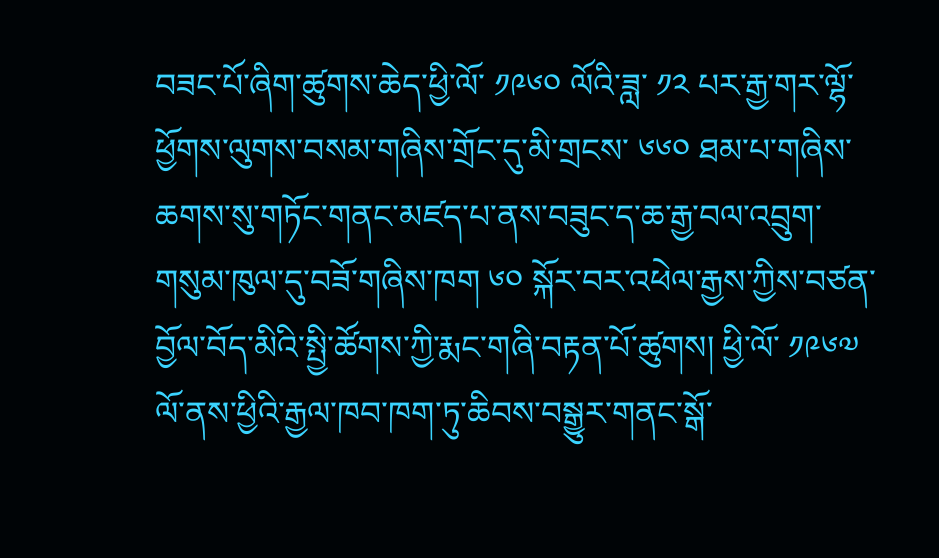བཟང་པོ་ཞིག་ཚུགས་ཆེད་ཕྱི་ལོ་ ༡༩༦༠ ལོའི་ཟླ་ ༡༢ པར་རྒྱ་གར་ལྷོ་ཕྱོགས་ལུགས་བསམ་གཞིས་གྲོང་དུ་མི་གྲངས་ ༦༦༠ ཐམ་པ་གཞིས་ཆགས་སུ་གཏོང་གནང་མཛད་པ་ནས་བཟུང་ད་ཆ་རྒྱ་བལ་འབྲུག་གསུམ་ཁུལ་དུ་བཟོ་གཞིས་ཁག ༦༠ སྐོར་བར་འཕེལ་རྒྱས་ཀྱིས་བཙན་བྱོལ་བོད་མིའི་སྤྱི་ཚོགས་ཀྱི་རྨང་གཞི་བརྟན་པོ་ཚུགས། ཕྱི་ལོ་ ༡༩༦༧ ལོ་ནས་ཕྱིའི་རྒྱལ་ཁབ་ཁག་ཏུ་ཆིབས་བསྒྱུར་གནང་སྒོ་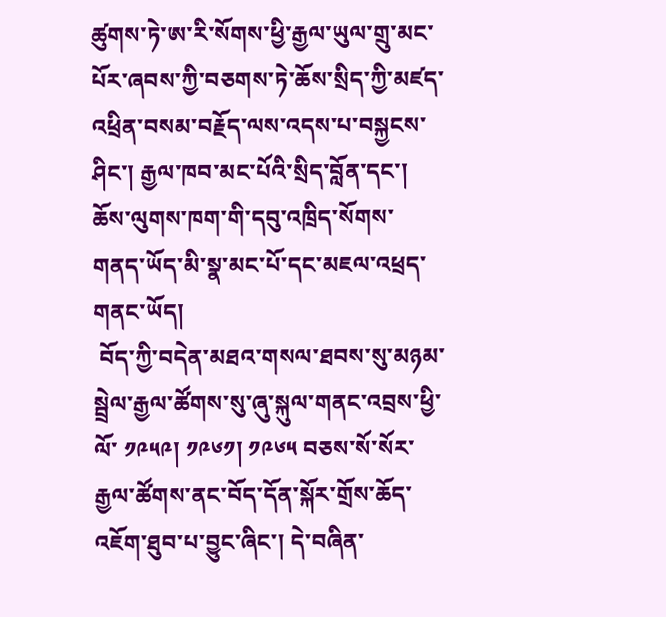ཚུགས་ཏེ་ཨ་རི་སོགས་ཕྱི་རྒྱལ་ཡུལ་གྲུ་མང་པོར་ཞབས་ཀྱི་བཅགས་ཏེ་ཆོས་སྲིད་ཀྱི་མཛད་འཕྲིན་བསམ་བརྗོད་ལས་འདས་པ་བསྐྱངས་ཤིང་། རྒྱལ་ཁབ་མང་པོའི་སྲིད་བློན་དང་། ཆོས་ལུགས་ཁག་གི་དབུ་འཁྲིད་སོགས་གནད་ཡོད་མི་སྣ་མང་པོ་དང་མཇལ་འཕྲད་གནང་ཡོད།
 བོད་ཀྱི་བདེན་མཐའ་གསལ་ཐབས་སུ་མཉམ་སྦྲེལ་རྒྱལ་ཚོགས་སུ་ཞུ་སྐུལ་གནང་འབྲས་ཕྱི་ལོ་ ༡༩༥༩། ༡༩༦༡། ༡༩༦༥ བཅས་སོ་སོར་རྒྱལ་ཚོགས་ནང་བོད་དོན་སྐོར་གྲོས་ཆོད་འཇོག་ཐུབ་པ་བྱུང་ཞིང་། དེ་བཞིན་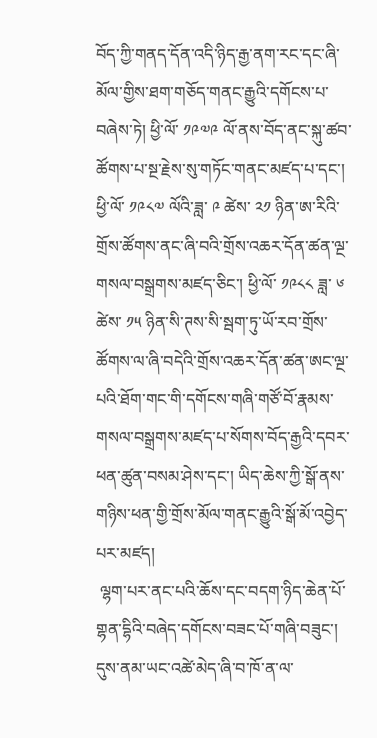བོད་ཀྱི་གནད་དོན་འདི་ཉིད་རྒྱ་ནག་རང་དང་ཞི་མོལ་གྱིས་ཐག་གཅོད་གནང་རྒྱུའི་དགོངས་པ་བཞེས་ཏེ། ཕྱི་ལོ་ ༡༩༧༩ ལོ་ནས་བོད་ནང་སྐུ་ཚབ་ཚོགས་པ་སྔ་རྗེས་སུ་གཏོང་གནང་མཛད་པ་དང་། ཕྱི་ལོ་ ༡༩༨༧ ལོའི་ཟླ་ ༩ ཚེས་ ༢༡ ཉིན་ཨ་རིའི་གྲོས་ཚོགས་ནང་ཞི་བའི་གྲོས་འཆར་དོན་ཚན་ལྔ་གསལ་བསྒྲགས་མཛད་ཅིང་། ཕྱི་ལོ་ ༡༩༨༨ ཟླ་ ༦ ཚེས་ ༡༥ ཉིན་སི་ཊས་སི་སྦག་ཏུ་ཡོ་རབ་གྲོས་ཚོགས་ལ་ཞི་བདེའི་གྲོས་འཆར་དོན་ཚན་ཨང་ལྔ་པའི་ཐོག་གང་གི་དགོངས་གཞི་གཙོ་བོ་རྣམས་གསལ་བསྒྲགས་མཛད་པ་སོགས་བོད་རྒྱའི་དབར་ཕན་ཚུན་བསམ་ཤེས་དང་། ཡིད་ཆེས་ཀྱི་སྒོ་ནས་གཉིས་ཕན་གྱི་གྲོས་མོལ་གནང་རྒྱུའི་སྒོ་མོ་འབྱེད་པར་མཛད།
 ལྷག་པར་ནང་པའི་ཆོས་དང་བདག་ཉིད་ཆེན་པོ་གྷན་དྷིའི་བཞེད་དགོངས་བཟང་པོ་གཞི་བཟུང་། དུས་ནམ་ཡང་འཚེ་མེད་ཞི་བ་ཁོ་ན་ལ་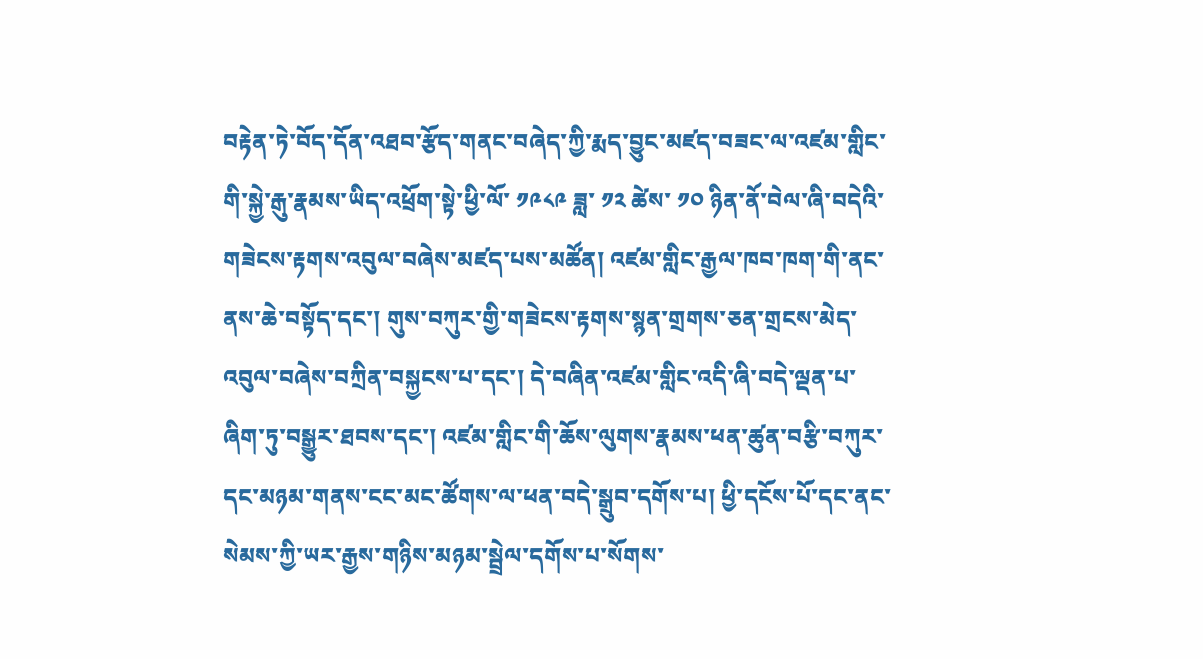བརྟེན་ཏེ་བོད་དོན་འཐབ་རྩོད་གནང་བཞེད་ཀྱི་རྨད་བྱུང་མཛད་བཟང་ལ་འཛམ་གླིང་གི་སྐྱེ་རྒུ་རྣམས་ཡིད་འཕྲོག་སྟེ་ཕྱི་ལོ་ ༡༩༨༩ ཟླ་ ༡༢ ཚེས་ ༡༠ ཉིན་ནོ་བེལ་ཞི་བདེའི་གཟེངས་རྟགས་འབུལ་བཞེས་མཛད་པས་མཚོན། འཛམ་གླིང་རྒྱལ་ཁབ་ཁག་གི་ནང་ནས་ཆེ་བསྟོད་དང་། གུས་བཀུར་གྱི་གཟེངས་རྟགས་སྙན་གྲགས་ཅན་གྲངས་མེད་འབུལ་བཞེས་བཀྲིན་བསྐྱངས་པ་དང་། དེ་བཞིན་འཛམ་གླིང་འདི་ཞི་བདེ་ལྡན་པ་ཞིག་ཏུ་བསྒྱུར་ཐབས་དང་། འཛམ་གླིང་གི་ཆོས་ལུགས་རྣམས་ཕན་ཚུན་བརྩི་བཀུར་དང་མཉམ་གནས་ངང་མང་ཚོགས་ལ་ཕན་བདེ་སྒྲུབ་དགོས་པ། ཕྱི་དངོས་པོ་དང་ནང་སེམས་ཀྱི་ཡར་རྒྱས་གཉིས་མཉམ་སྦྲེལ་དགོས་པ་སོགས་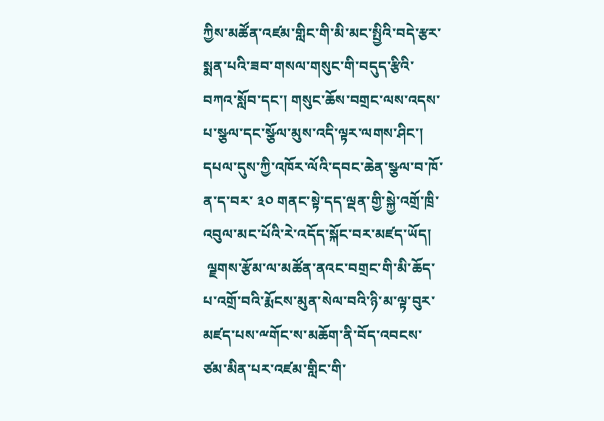ཀྱིས་མཚོན་འཛམ་གླིང་གི་མི་མང་སྤྱིའི་བདེ་རྩར་སྨན་པའི་ཟབ་གསལ་གསུང་གི་བདུད་རྩིའི་བཀའ་སློབ་དང་། གསུང་ཆོས་བགྲང་ལས་འདས་པ་སྩལ་དང་སྩོལ་མུས་འདི་ལྟར་ལགས་ཤིང་། དཔལ་དུས་ཀྱི་འཁོར་ལོའི་དབང་ཆེན་སྩལ་བ་ཁོ་ན་ད་བར་ ༣༠ གནང་སྟེ་དད་ལྡན་གྱི་སྐྱེ་འགྲོ་ཁྲི་འབུལ་མང་པོའི་རེ་འདོད་སྐོང་བར་མཛད་ཡོད།
 ལྗགས་རྩོམ་ལ་མཚོན་ནའང་བགྲང་གི་མི་ཆོད་པ་འགྲོ་བའི་རྨོངས་མུན་སེལ་བའི་ཉི་མ་ལྟ་བུར་མཛད་པས་ྋགོང་ས་མཆོག་ནི་བོད་འབངས་ཙམ་མིན་པར་འཛམ་གླིང་གི་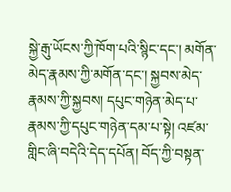སྐྱེ་རྒུ་ཡོངས་ཀྱི་ཁོག་པའི་སྙིང་དང་། མགོན་མེད་རྣམས་ཀྱི་མགོན་དང་། སྐྱབས་མེད་རྣམས་ཀྱི་སྐྱབས། དཔུང་གཉེན་མེད་པ་རྣམས་ཀྱི་དཔུང་གཉེན་དམ་པ་སྟེ། འཛམ་གླིང་ཞི་བདེའི་དེད་དཔོན། བོད་ཀྱི་བསྟན་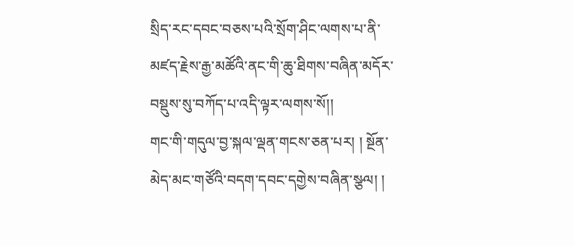སྲིད་རང་དབང་བཅས་པའི་སྲོག་ཤིང་ལགས་པ་ནི་མཛད་རྗེས་རྒྱ་མཚོའི་ནང་གི་ཆུ་ཐིགས་བཞིན་མདོར་བསྡུས་སུ་བཀོད་པ་འདི་ལྟར་ལགས་སོ།།
གང་གི་གདུལ་བྱ་སྐལ་ལྡན་གངས་ཅན་པར། ། སྔོན་མེད་མང་གཙོའི་བདག་དབང་དགྱེས་བཞིན་སྩལ། །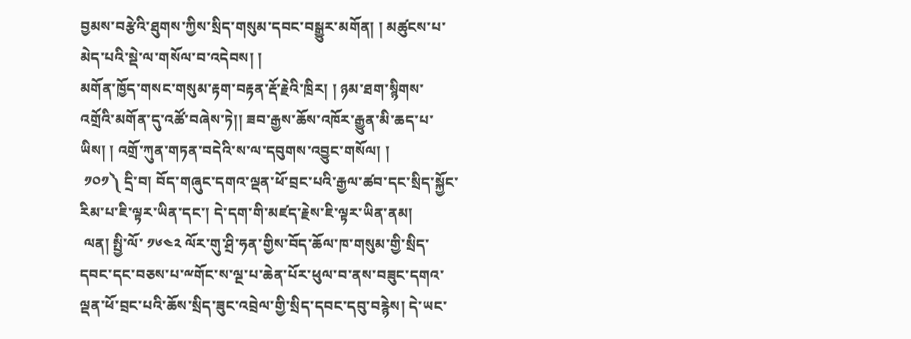བྱམས་བརྩེའི་ཐུགས་ཀྱིས་སྲིད་གསུམ་དབང་བསྒྱུར་མགོན། ། མཚུངས་པ་མེད་པའི་སྡེ་ལ་གསོལ་བ་འདེབས། །
མགོན་ཁྱོད་གསང་གསུམ་རྟག་བརྟན་རྡོ་རྗེའི་ཁྲིར། ། ཉམ་ཐག་སྙིགས་འགྲོའི་མགོན་དུ་འཚོ་བཞེས་ཏེ།། ཟབ་རྒྱས་ཆོས་འཁོར་རྒྱུན་མི་ཆད་པ་ཡིས། ། འགྲོ་ཀུན་གཏན་བདེའི་ས་ལ་དབུགས་འབྱུང་གསོལ། །
 ༡༠༡༽ དྲི་བ། བོད་གཞུང་དགའ་ལྡན་ཕོ་བྲང་པའི་རྒྱལ་ཚབ་དང་སྲིད་སྐྱོང་རིམ་པ་ཇི་ལྟར་ཡིན་དང་། དེ་དག་གི་མཛད་རྗེས་ཇི་ལྟར་ཡིན་ནམ།
 ལན། སྤྱི་ལོ་ ༡༦༤༢ ལོར་གུ་ཤྲི་ཧན་གྱིས་བོད་ཆོལ་ཁ་གསུམ་གྱི་སྲིད་དབང་དང་བཅས་པ་ྋགོང་ས་ལྔ་པ་ཆེན་པོར་ཕུལ་བ་ནས་བཟུང་དགའ་ལྡན་ཕོ་བྲང་པའི་ཆོས་སྲིད་ཟུང་འབྲེལ་གྱི་སྲིད་དབང་དབུ་བརྙེས། དེ་ཡང་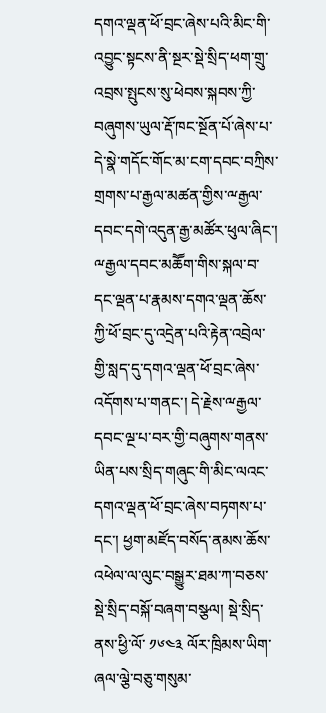དགའ་ལྡན་ཕོ་བྲང་ཞེས་པའི་མིང་གི་འབྱུང་སྟངས་ནི་སྔར་སྡེ་སྲིད་ཕག་གྲུ་འབྲས་སྤུངས་སུ་ཕེབས་སྐབས་ཀྱི་བཞུགས་ཡུལ་རྡོ་ཁང་སྔོན་པོ་ཞེས་པ་དེ་སྣེ་གདོང་གོང་མ་ངག་དབང་བཀྲིས་གྲགས་པ་རྒྱལ་མཚན་གྱིས་ྋརྒྱལ་དབང་དགེ་འདུན་རྒྱ་མཚོར་ཕུལ་ཞིང་། ྋརྒྱལ་དབང་མཆཽག་གིས་སྐལ་བ་དང་ལྡན་པ་རྣམས་དགའ་ལྡན་ཆོས་ཀྱི་ཕོ་བྲང་དུ་འདྲེན་པའི་རྟེན་འབྲེལ་གྱི་སླད་དུ་དགའ་ལྡན་ཕོ་བྲང་ཞེས་འདོགས་པ་གནང་། དེ་རྗེས་ྋརྒྱལ་དབང་ལྔ་པ་བར་གྱི་བཞུགས་གནས་ཡིན་པས་སྲིད་གཞུང་གི་མིང་ལའང་དགའ་ལྡན་ཕོ་བྲང་ཞེས་བཏགས་པ་དང་། ཕྱག་མཛོད་བསོད་ནམས་ཆོས་འཕེལ་ལ་ལུང་བསྒྱུར་ཐམ་ཀ་བཅས་སྡེ་སྲིད་བསྐོ་བཞག་བསྩལ། སྡེ་སྲིད་ནས་ཕྱི་ལོ་ ༡༦༤༣ ལོར་ཁྲིམས་ཡིག་ཞལ་ལྕེ་བཅུ་གསུམ་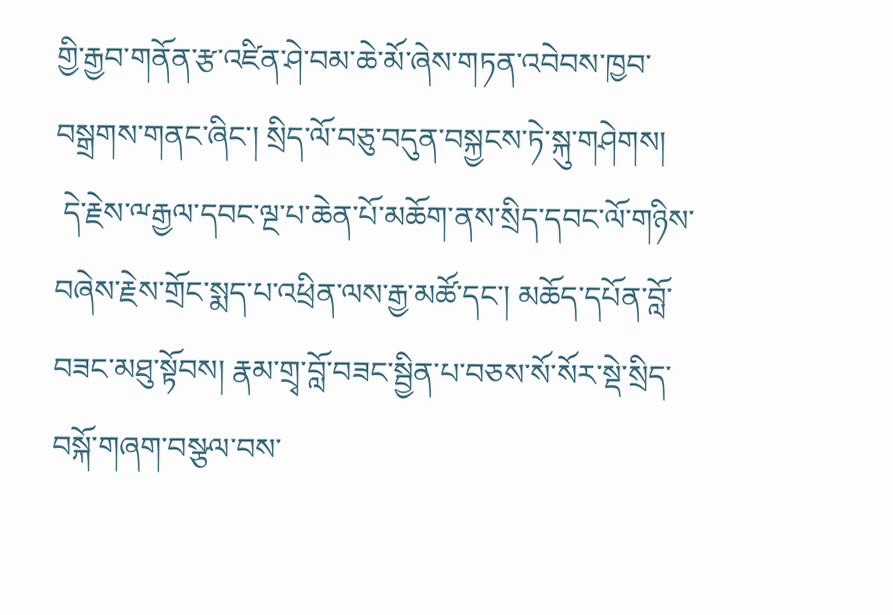གྱི་རྒྱབ་གནོན་རྩ་འཛིན་ཤེ་བམ་ཆེ་མོ་ཞེས་གཏན་འབེབས་ཁྱབ་བསྒྲགས་གནང་ཞིང་། སྲིད་ལོ་བཅུ་བདུན་བསྐྱངས་ཏེ་སྐུ་གཤེགས།
 དེ་རྗེས་ྋརྒྱལ་དབང་ལྔ་པ་ཆེན་པོ་མཆོག་ནས་སྲིད་དབང་ལོ་གཉིས་བཞེས་རྗེས་གྲོང་སྨད་པ་འཕྲིན་ལས་རྒྱ་མཚོ་དང་། མཆོད་དཔོན་བློ་བཟང་མཐུ་སྟོབས། རྣམ་གྲྭ་བློ་བཟང་སྦྱིན་པ་བཅས་སོ་སོར་སྡེ་སྲིད་བསྐོ་གཞག་བསྩལ་བས་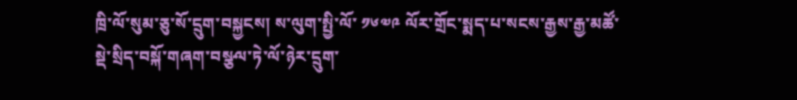ཁྲི་ལོ་སུམ་ཅུ་སོ་དྲུག་བསྐྱངས། ས་ལུག་སྤྱི་ལོ་ ༡༦༧༩ ལོར་གྲོང་སྨད་པ་སངས་རྒྱས་རྒྱ་མཚོ་སྡེ་སྲིད་བསྐོ་གཞག་བསྩལ་ཏེ་ལོ་ཉེར་དྲུག་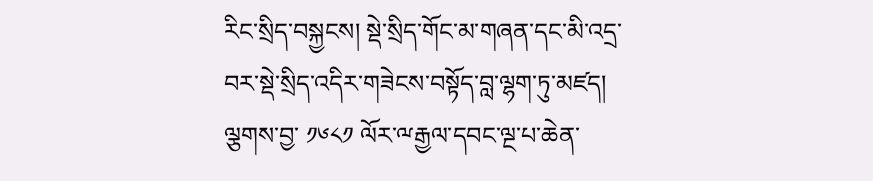རིང་སྲིད་བསྐྱངས། སྡེ་སྲིད་གོང་མ་གཞན་དང་མི་འདྲ་བར་སྡེ་སྲིད་འདིར་གཟེངས་བསྟོད་བླ་ལྷག་ཏུ་མཛད། ལྕགས་བྱ་ ༡༦༨༡ ལོར་ྋརྒྱལ་དབང་ལྔ་པ་ཆེན་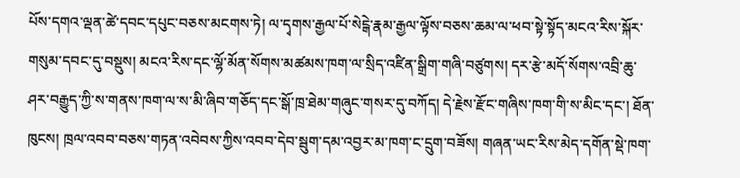པོས་དགའ་ལྡན་ཚེ་དབང་དཔུང་བཅས་མངགས་ཏེ། ལ་དྭགས་རྒྱལ་པོ་སེངྒེ་རྣམ་རྒྱལ་ལྟོས་བཅས་ཆམ་ལ་ཕབ་སྟེ་སྟོད་མངའ་རིས་སྐོར་གསུམ་དབང་དུ་བསྡུས། མངའ་རིས་དང་ལྷོ་མོན་སོགས་མཚམས་ཁག་ལ་སྲིད་འཛིན་སྒྲིག་གཞི་བཙུགས། དར་རྩེ་མདོ་སོགས་འབྲི་ཆུ་ཤར་བརྒྱུད་ཀྱི་ས་གནས་ཁག་ལ་ས་མི་ཞིབ་གཅོད་དང་སྒོ་ཁྲ་ཐེམ་གཞུང་གསར་དུ་བཀོད། དེ་རྗེས་རྫོང་གཞིས་ཁག་གི་ས་མིང་དང་། ཐོན་ཁུངས། ཁྲལ་འབབ་བཅས་གཏན་འབེབས་ཀྱིས་འབབ་དེབ་སྦུག་དམ་འབྱར་མ་ཁག་ང་དྲུག་བཟོས། གཞན་ཡང་རིས་མེད་དགོན་སྡེ་ཁག་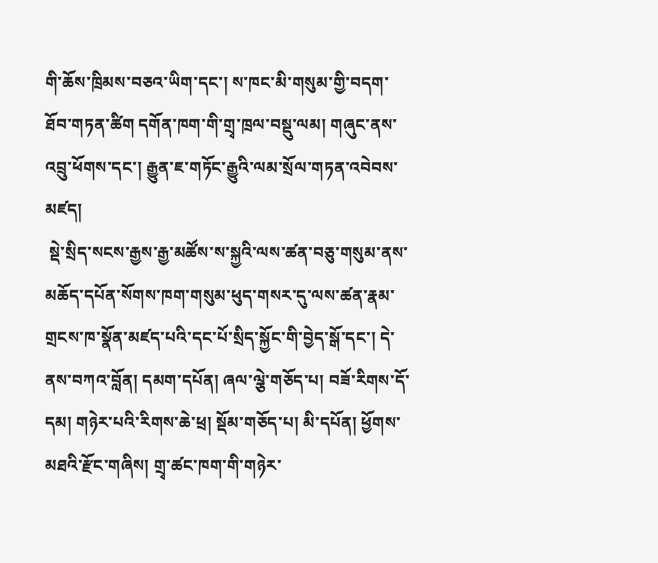གི་ཆོས་ཁྲིམས་བཅའ་ཡིག་དང་། ས་ཁང་མི་གསུམ་གྱི་བདག་ཐོབ་གཏན་ཚིག དགོན་ཁག་གི་གྲྭ་ཁྲལ་བསྡུ་ལམ། གཞུང་ནས་འབྲུ་ཕོགས་དང་། རྒྱུན་ཇ་གཏོང་རྒྱུའི་ལམ་སྲོལ་གཏན་འབེབས་མཛད།
 སྡེ་སྲིད་སངས་རྒྱས་རྒྱ་མཚོས་ས་སྐྱའི་ལས་ཚན་བཅུ་གསུམ་ནས་མཆོད་དཔོན་སོགས་ཁག་གསུམ་ཕུད་གསར་དུ་ལས་ཚན་རྣམ་གྲངས་ཁ་སྣོན་མཛད་པའི་དང་པོ་སྲིད་སྐྱོང་གི་བྱེད་སྒོ་དང་། དེ་ནས་བཀའ་བློན། དམག་དཔོན། ཞལ་ལྕེ་གཅོད་པ། བཟོ་རིགས་དོ་དམ། གཉེར་པའི་རིགས་ཆེ་ཕྲ། སྡོམ་གཅོད་པ། མི་དཔོན། ཕྱོགས་མཐའི་རྫོང་གཞིས། གྲྭ་ཚང་ཁག་གི་གཉེར་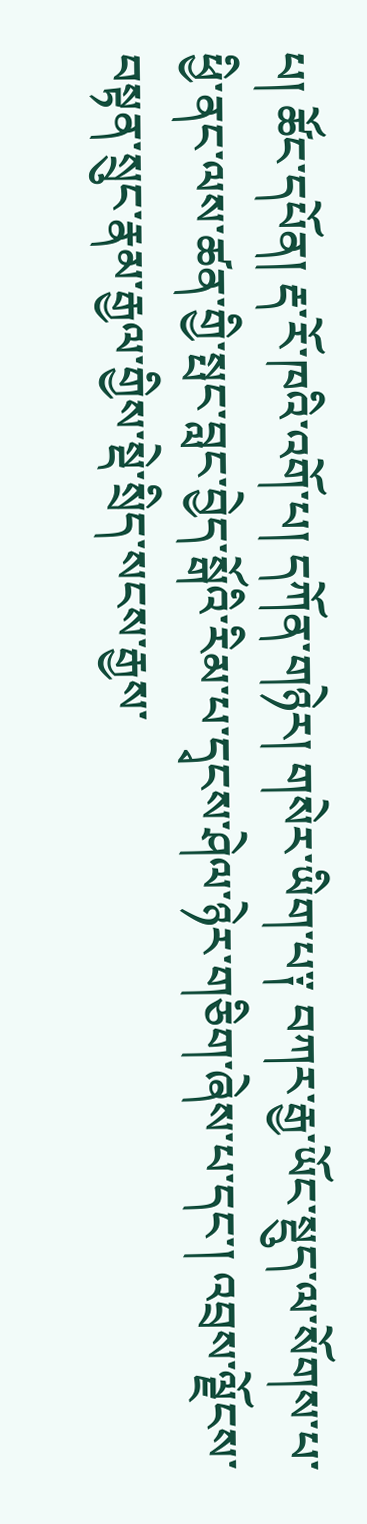པ། ཚོང་དཔོན། རྡ་རོ་ཁའི་འགོ་པ། དཀོན་གཉེར། གསེར་ཡིག་པ༑ བཀར་རྒྱ་ཡོང་སྡུད་ལ་སོགས་པ་ཕྱི་ནང་ལས་ཚན་གྱི་སྤང་བླང་བྱེད་སྒོའི་རིམ་པ་དྭངས་ཤེལ་ཉེར་གཅིག་ཞེས་པ་དང་། འབྲས་ལྗོངས་བསྟན་སྲུང་རྣམ་རྒྱལ་གྱིས་སྡེ་སྲིད་སངས་རྒྱས་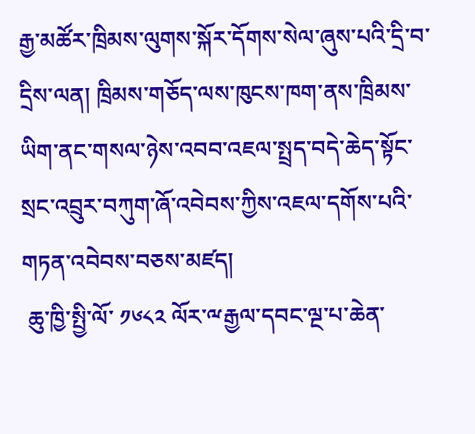རྒྱ་མཚོར་ཁྲིམས་ལུགས་སྐོར་དོགས་སེལ་ཞུས་པའི་དྲི་བ་དྲིས་ལན། ཁྲིམས་གཅོད་ལས་ཁུངས་ཁག་ནས་ཁྲིམས་ཡིག་ནང་གསལ་ཉེས་འབབ་འཇལ་སྤྲད་བདེ་ཆེད་སྟོང་སྲང་འབྲུར་བཀུག་ཞོ་འབེབས་ཀྱིས་འཇལ་དགོས་པའི་གཏན་འབེབས་བཅས་མཛད།
 ཆུ་ཁྱི་སྤྱི་ལོ་ ༡༦༨༢ ལོར་ྋརྒྱལ་དབང་ལྔ་པ་ཆེན་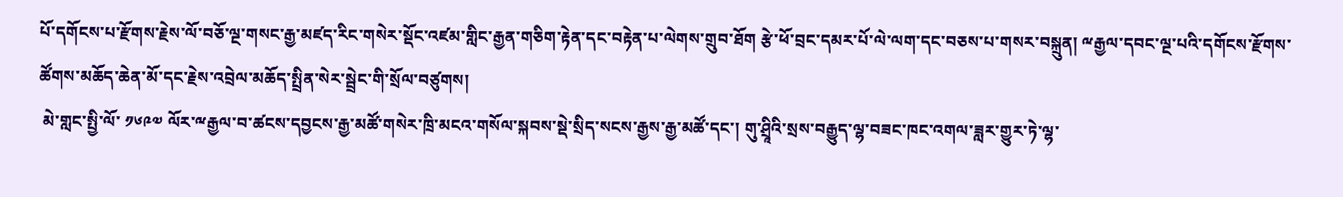པོ་དགོངས་པ་རྫོགས་རྗེས་ལོ་བཅོ་ལྔ་གསང་རྒྱ་མཛད་རིང་གསེར་སྡོང་འཛམ་གླིང་རྒྱན་གཅིག་རྟེན་དང་བརྟེན་པ་ལེགས་གྲུབ་ཐོག རྩེ་ཕོ་བྲང་དམར་པོ་ལེ་ལག་དང་བཅས་པ་གསར་བསྐྲུན། ྋརྒྱལ་དབང་ལྔ་པའི་དགོངས་རྫོགས་ཚོགས་མཆོད་ཆེན་མོ་དང་རྗེས་འབྲེལ་མཆོད་སྤྲིན་སེར་སྦྲེང་གི་སྲོལ་བཙུགས།
 མེ་གླང་སྤྱི་ལོ་ ༡༦༩༧ ལོར་ྋརྒྱལ་བ་ཚངས་དབྱངས་རྒྱ་མཚོ་གསེར་ཁྲི་མངའ་གསོལ་སྐབས་སྡེ་སྲིད་སངས་རྒྱས་རྒྱ་མཚོ་དང་། གུ་ཤྲཱིའི་སྲས་བརྒྱུད་ལྷ་བཟང་ཁང་འགལ་ཟླར་གྱུར་ཏེ་ལྷ་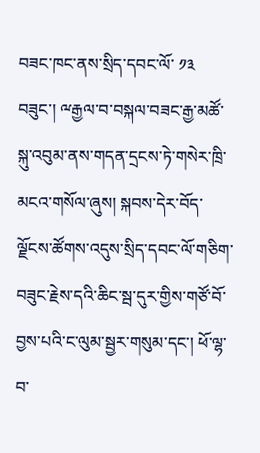བཟང་ཁང་ནས་སྲིད་དབང་ལོ་ ༡༣ བཟུང་། ྋརྒྱལ་བ་བསྐལ་བཟང་རྒྱ་མཚོ་སྐུ་འབུམ་ནས་གདན་དྲངས་ཏེ་གསེར་ཁྲི་མངའ་གསོལ་ཞུས། སྐབས་དེར་བོད་ལྗོངས་ཚོགས་འདུས་སྲིད་དབང་ལོ་གཅིག་བཟུང་རྗེས་དའི་ཆིང་སྦ་དུར་གྱིས་གཙོ་བོ་བྱས་པའི་ང་ལུམ་སྦྱར་གསུམ་དང་། ཕོ་ལྷ་བ་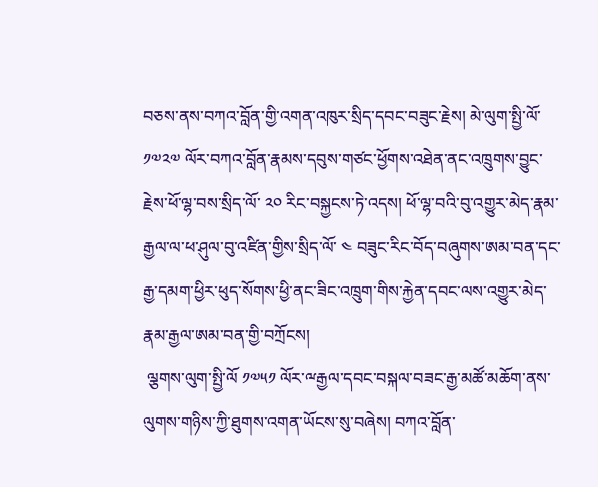བཅས་ནས་བཀའ་བློན་གྱི་འགན་འཁུར་སྲིད་དབང་བཟུང་རྗེས། མེ་ལུག་སྤྱི་ལོ་ ༡༧༢༧ ལོར་བཀའ་བློན་རྣམས་དབུས་གཙང་ཕྱོགས་འཐེན་ནང་འཁྲུགས་བྱུང་རྗེས་ཕོ་ལྷ་བས་སྲིད་ལོ་ ༢༠ རིང་བསྐྱངས་ཏེ་འདས། ཕོ་ལྷ་བའི་བུ་འགྱུར་མེད་རྣམ་རྒྱལ་ལ་ཕ་ཤུལ་བུ་འཛིན་གྱིས་སྲིད་ལོ་ ༤ བཟུང་རིང་བོད་བཞུགས་ཨམ་བན་དང་རྒྱ་དམག་ཕྱིར་ཕུད་སོགས་ཕྱི་ནང་ཟིང་འཁྲུག་གིས་རྐྱེན་དབང་ལས་འགྱུར་མེད་རྣམ་རྒྱལ་ཨམ་བན་གྱི་བཀྲོངས།
 ལྕགས་ལུག་སྤྱི་ལོ ༡༧༥༡ ལོར་ྋརྒྱལ་དབང་བསྐལ་བཟང་རྒྱ་མཚོ་མཆོག་ནས་ལུགས་གཉིས་ཀྱི་ཐུགས་འགན་ཡོངས་སུ་བཞེས། བཀའ་བློན་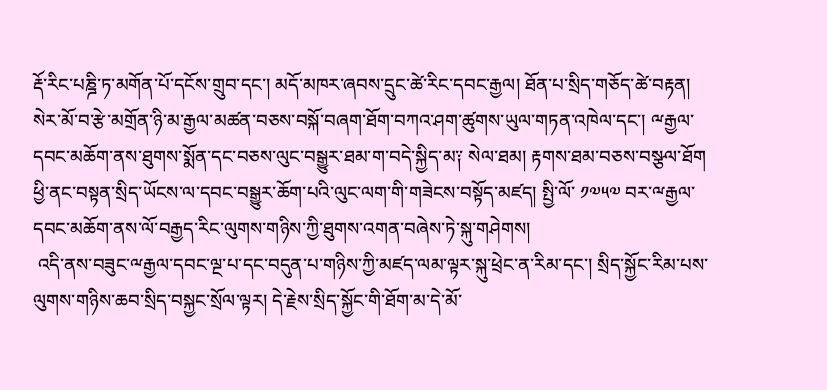རྡོ་རིང་པཎྜི་ཏ་མགོན་པོ་དངོས་གྲུབ་དང་། མདོ་མཁར་ཞབས་དྲུང་ཚེ་རིང་དབང་རྒྱལ། ཐོན་པ་སྲིད་གཅོད་ཚེ་བརྟན། སེར་མོ་བ་རྩེ་མགྲོན་ཉི་མ་རྒྱལ་མཚན་བཅས་བསྐོ་བཞག་ཐོག་བཀའ་ཤག་ཚུགས་ཡུལ་གཏན་འཁེལ་དང་། ྋརྒྱལ་དབང་མཆོག་ནས་ཐུགས་སྨོན་དང་བཅས་ལུང་བསྒྱུར་ཐམ་ག་བདེ་སྐྱིད་མ༑ སེལ་ཐམ། རྟགས་ཐམ་བཅས་བསྩལ་ཐོག ཕྱི་ནང་བསྟན་སྲིད་ཡོངས་ལ་དབང་བསྒྱུར་ཆོག་པའི་ལུང་ལག་གི་གཟེངས་བསྟོད་མཛད། སྤྱི་ལོ་ ༡༧༥༧ བར་ྋརྒྱལ་དབང་མཆོག་ནས་ལོ་བརྒྱད་རིང་ལུགས་གཉིས་ཀྱི་ཐུགས་འགན་བཞེས་ཏེ་སྐུ་གཤེགས།
 འདི་ནས་བཟུང་ྋརྒྱལ་དབང་ལྔ་པ་དང་བདུན་པ་གཉིས་ཀྱི་མཛད་ལམ་ལྟར་སྐུ་ཕྲེང་ན་རིམ་དང་། སྲིད་སྐྱོང་རིམ་པས་ལུགས་གཉིས་ཆབ་སྲིད་བསྐྱང་སྲོལ་ལྟར། དེ་རྗེས་སྲིད་སྐྱོང་གི་ཐོག་མ་དེ་མོ་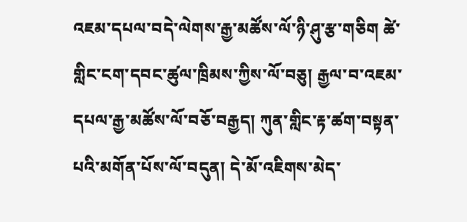འཇམ་དཔལ་བདེ་ལེགས་རྒྱ་མཚོས་ལོ་ཉི་ཤུ་རྩ་གཅིག ཚེ་གླིང་ངག་དབང་ཚུལ་ཁྲིམས་ཀྱིས་ལོ་བཅུ། རྒྱལ་བ་འཇམ་དཔལ་རྒྱ་མཚོས་ལོ་བཅོ་བརྒྱད། ཀུན་གླིང་རྟ་ཚག་བསྟན་པའི་མགོན་པོས་ལོ་བདུན། དེ་མོ་འཇིགས་མེད་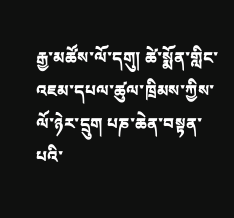རྒྱ་མཚོས་ལོ་དགུ། ཚེ་སྨོན་གླིང་འཇམ་དཔལ་ཚུལ་ཁྲིམས་ཀྱིས་ལོ་ཉེར་དྲུག པཎ་ཆེན་བསྟན་པའི་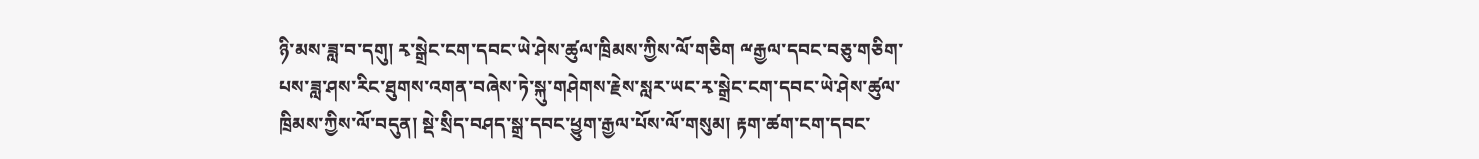ཉི་མས་ཟླ་བ་དགུ། རྭ་སྒྲེང་ངག་དབང་ཡེ་ཤེས་ཚུལ་ཁྲིམས་ཀྱིས་ལོ་གཅིག ྋརྒྱལ་དབང་བཅུ་གཅིག་པས་ཟླ་ཤས་རིང་ཐུགས་འགན་བཞེས་ཏེ་སྐུ་གཤེགས་རྗེས་སླར་ཡང་རྭ་སྒྲེང་ངག་དབང་ཡེ་ཤེས་ཚུལ་ཁྲིམས་ཀྱིས་ལོ་བདུན། སྡེ་སྲིད་བཤད་སྒྲ་དབང་ཕྱུག་རྒྱལ་པོས་ལོ་གསུམ། རྟག་ཚག་ངག་དབང་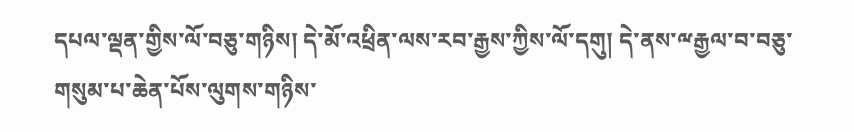དཔལ་ལྡན་གྱིས་ལོ་བཅུ་གཉིས། དེ་མོ་འཕྲིན་ལས་རབ་རྒྱས་ཀྱིས་ལོ་དགུ། དེ་ནས་ྋརྒྱལ་བ་བཅུ་གསུམ་པ་ཆེན་པོས་ལུགས་གཉིས་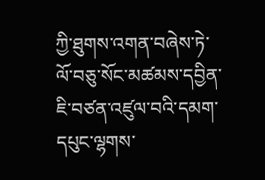ཀྱི་ཐུགས་འགན་བཞེས་ཏེ་ལོ་བཅུ་སོང་མཚམས་དབྱིན་ཇི་བཙན་འཛུལ་བའི་དམག་དཔུང་ལྷགས་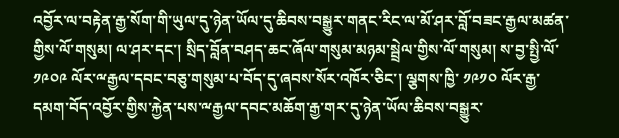འབྱོར་ལ་བརྟེན་རྒྱ་སོག་གི་ཡུལ་དུ་ཉེན་ཡོལ་དུ་ཆིབས་བསྒྱུར་གནང་རིང་ལ་མོ་ཤར་བློ་བཟང་རྒྱལ་མཚན་གྱིས་ལོ་གསུམ། ལ་ཤར་དང་། སྲིད་བློན་བཤད་ཆང་ཞོལ་གསུམ་མཉམ་སྦྲེལ་གྱིས་ལོ་གསུམ། ས་བྱ་སྤྱི་ལོ་ ༡༩༠༩ ལོར་ྋརྒྱལ་དབང་བཅུ་གསུམ་པ་བོད་དུ་ཞབས་སོར་འཁོར་ཅིང་། ལྕགས་ཁྱི་ ༡༩༡༠ ལོར་རྒྱ་དམག་བོད་འབྱོར་གྱིས་རྐྱེན་པས་ྋརྒྱལ་དབང་མཆོག་རྒྱ་གར་དུ་ཉེན་ཡོལ་ཆིབས་བསྒྱུར་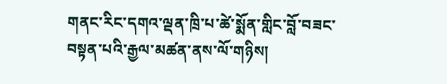གནང་རིང་དགའ་ལྡན་ཁྲི་པ་ཚེ་སྨོན་གླིང་བློ་བཟང་བསྟན་པའི་རྒྱལ་མཚན་ནས་ལོ་གཉིས།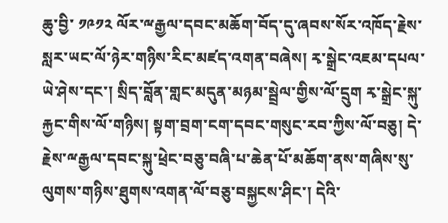ཆུ་བྱི་ ༡༩༡༢ ལོར་ྋརྒྱལ་དབང་མཆོག་བོད་དུ་ཞབས་སོར་འཁོད་རྗེས་སླར་ཡང་ལོ་ཉེར་གཉིས་རིང་མཛད་འགན་བཞེས། རྭ་སྒྲེང་འཇམ་དཔལ་ཡེ་ཤེས་དང་། སྲིད་བློན་གླང་མདུན་མཉམ་སྦྲེལ་གྱིས་ལོ་དྲུག རྭ་སྒྲེང་སྐུ་རྐྱང་གིས་ལོ་གཉིས། སྟག་བྲག་ངག་དབང་གསུང་རབ་ཀྱིས་ལོ་བཅུ། དེ་རྗེས་ྋརྒྱལ་དབང་སྐུ་ཕྲེང་བཅུ་བཞི་པ་ཆེན་པོ་མཆོག་ནས་གཞིས་སུ་ལུགས་གཉིས་ཐུགས་འགན་ལོ་བཅུ་བསྐྱངས་ཤིང་། དེའི་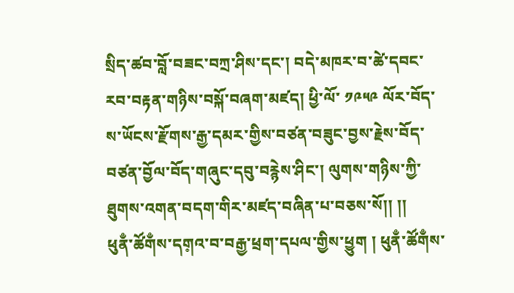སྲིད་ཚབ་བློ་བཟང་བཀྲ་ཤིས་དང་། བདེ་མཁར་བ་ཚེ་དབང་རབ་བརྟན་གཉིས་བསྐོ་བཞག་མཛད། ཕྱི་ལོ་ ༡༩༥༩ ལོར་བོད་ས་ཡོངས་རྫོགས་རྒྱ་དམར་གྱིས་བཙན་བཟུང་བྱས་རྗེས་བོད་བཙན་བྱོལ་བོད་གཞུང་དབུ་བརྙེས་ཤིང་། ལུགས་གཉིས་ཀྱི་ཐུགས་འགན་བདག་གིར་མཛད་བཞིན་པ་བཅས་སོ།། །།
ཕུནྃ་ཚོགྃས་དག༷འ་བ་བརྒྱ་ཕྲག་དཔལ་གྱིས་ཕྱུག ། ཕུནྃ་ཚོགྃས་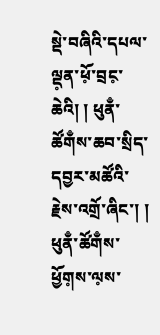སྡེ་བཞིའི་དཔལ་ལྡ༷ན་ཕོ༷་བྲང༷་ཆེའི། ། ཕུནྃ་ཚོགྃས་ཆབ་སྲིད་དབྱར་མཚོའི་རྗེས་འགྲོ་ཞིང་། ། ཕུནྃ་ཚོགྃས་ཕྱོག༷ས་ལ༷ས་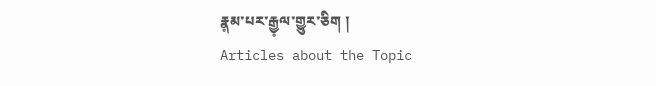རྣ༷མ་པར་རྒྱ༷ལ་གྱུར་ཅིག །
Articles about the Topic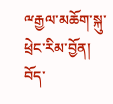ྋརྒྱལ་མཆོག་སྐུ་ཕྲེང་རིམ་བྱོན།
བོད་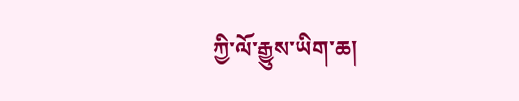ཀྱི་ལོ་རྒྱུས་ཡིག་ཆ།